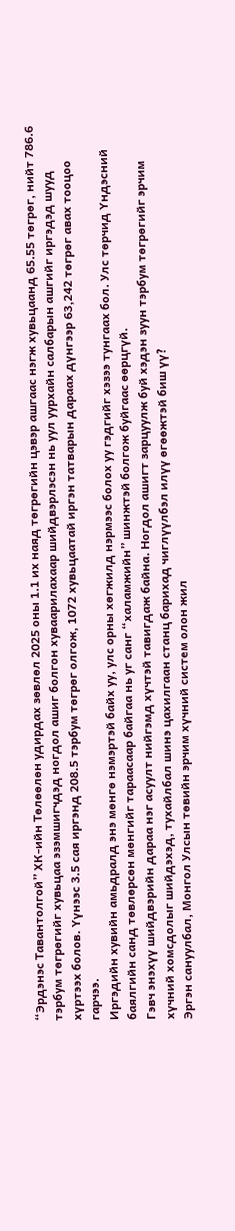“Эрдэнэс Тавантолгой” ХК-ийн Төлөөлөн удирдах зөвлөл 2025 оны 1.1 их наяд төгрөгийн цэвэр ашгаас нэгж хувьцаанд 65.55 төгрөг, нийт 786.6 тэрбум төгрөгийг хувьцаа эзэмшигчдэд ногдол ашиг болгон хуваарилахаар шийдвэрлэсэн нь уул уурхайн салбарын ашгийг иргэдэд шууд хүртээх болов. Үүнээс 3.5 сая иргэнд 208.5 тэрбум төгрөг олгож, 1072 хувьцаатай иргэн татварын дараах дүнгээр 63,242 төгрөг авах тооцоо гарчээ.
Иргэдийн хувийн амьдралд энэ мөнгө нэмэртэй байх уу, улс орны хөгжилд нэрмээс болох уу гэдгийг хэзээ тунгаах бол. Улс төрчид Үндэсний баялгийн санд төвлөрсөн мөнгийг тараасаар байгаа нь уг санг “халамжийн” шинжтэй болгож буйгаас өөрцгүй.
Гэвч энэхүү шийдвэрийн дараа нэг асуулт нийгэмд хүчтэй тавигдаж байна. Ногдол ашигт зарцуулж буй хэдэн зуун тэрбум төгрөгийг эрчим хүчний хомсдолыг шийдэхэд, тухайлбал шинэ цахилгаан станц барихад чиглүүлбэл илүү өгөөжтэй биш үү?
Эргэн сануулбал, Монгол Улсын төвийн эрчим хүчний систем олон жил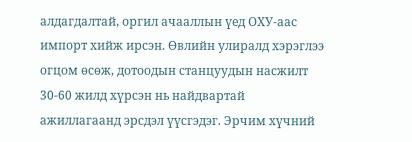алдагдалтай, оргил ачааллын үед ОХУ-аас импорт хийж ирсэн. Өвлийн улиралд хэрэглээ огцом өсөж, дотоодын станцуудын насжилт 30-60 жилд хүрсэн нь найдвартай ажиллагаанд эрсдэл үүсгэдэг. Эрчим хүчний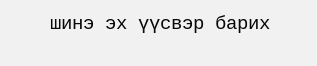шинэ эх үүсвэр барих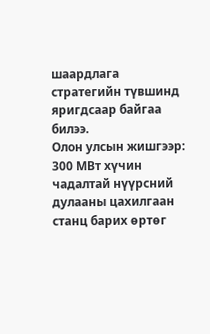шаардлага стратегийн түвшинд яригдсаар байгаа билээ.
Олон улсын жишгээр:
300 МВт хүчин чадалтай нүүрсний дулааны цахилгаан станц барих өртөг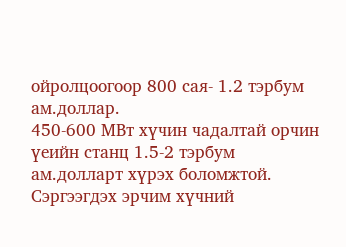ойролцоогоор 800 сая- 1.2 тэрбум ам.доллар.
450-600 МВт хүчин чадалтай орчин үеийн станц 1.5-2 тэрбум ам.долларт хүрэх боломжтой.
Сэргээгдэх эрчим хүчний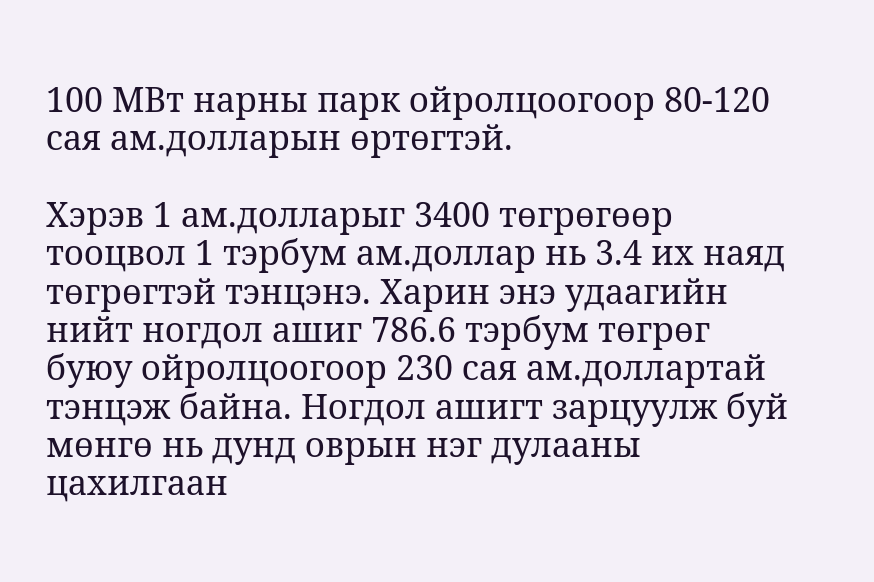100 МВт нарны парк ойролцоогоор 80-120 сая ам.долларын өртөгтэй.

Хэрэв 1 ам.долларыг 3400 төгрөгөөр тооцвол 1 тэрбум ам.доллар нь 3.4 их наяд төгрөгтэй тэнцэнэ. Харин энэ удаагийн нийт ногдол ашиг 786.6 тэрбум төгрөг буюу ойролцоогоор 230 сая ам.доллартай тэнцэж байна. Ногдол ашигт зарцуулж буй мөнгө нь дунд оврын нэг дулааны цахилгаан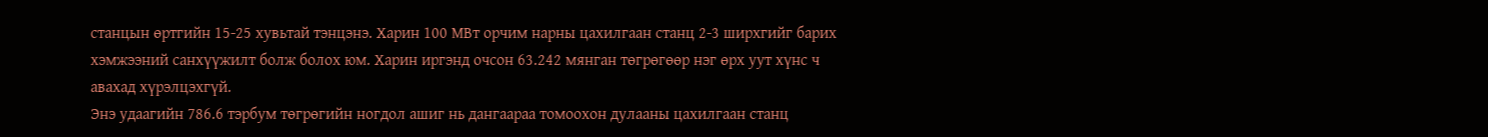станцын өртгийн 15-25 хувьтай тэнцэнэ. Харин 100 МВт орчим нарны цахилгаан станц 2-3 ширхгийг барих хэмжээний санхүүжилт болж болох юм. Харин иргэнд очсон 63.242 мянган төгрөгөөр нэг өрх уут хүнс ч авахад хүрэлцэхгүй.
Энэ удаагийн 786.6 тэрбум төгрөгийн ногдол ашиг нь дангаараа томоохон дулааны цахилгаан станц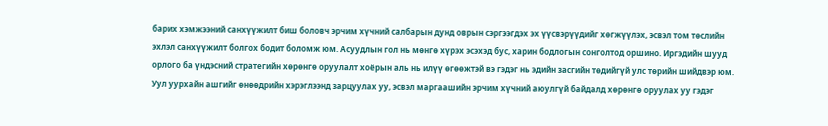барих хэмжээний санхүүжилт биш боловч эрчим хүчний салбарын дунд оврын сэргээгдэх эх үүсвэрүүдийг хөгжүүлэх, эсвэл том төслийн эхлэл санхүүжилт болгох бодит боломж юм. Асуудлын гол нь мөнгө хүрэх эсэхэд бус, харин бодлогын сонголтод оршино. Иргэдийн шууд орлого ба үндэсний стратегийн хөрөнгө оруулалт хоёрын аль нь илүү өгөөжтэй вэ гэдэг нь эдийн засгийн төдийгүй улс төрийн шийдвэр юм. Уул уурхайн ашгийг өнөөдрийн хэрэглээнд зарцуулах уу, эсвэл маргаашийн эрчим хүчний аюулгүй байдалд хөрөнгө оруулах уу гэдэг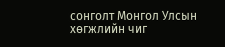сонголт Монгол Улсын хөгжлийн чиг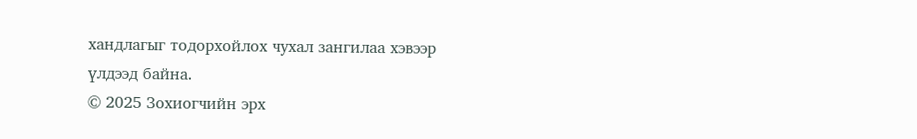хандлагыг тодорхойлох чухал зангилаа хэвээр үлдээд байна.
© 2025 Зохиогчийн эрх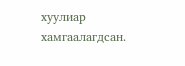хуулиар хамгаалагдсан.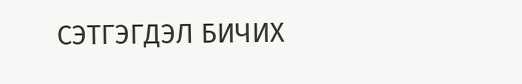СЭТГЭГДЭЛ БИЧИХ